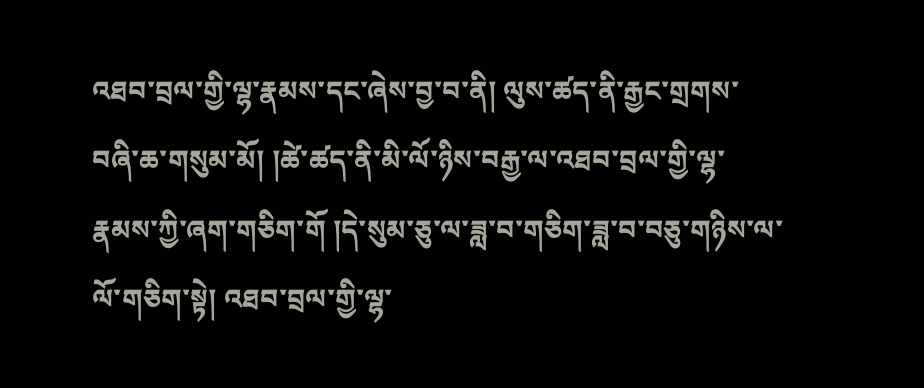འཐབ་བྲལ་གྱི་ལྷ་རྣམས་དང་ཞེས་བྱ་བ་ནི། ལུས་ཚད་ནི་རྒྱང་གྲགས་བཞི་ཆ་གསུམ་མོ། །ཚེ་ཚད་ནི་མི་ལོ་ཉིས་བརྒྱ་ལ་འཐབ་བྲལ་གྱི་ལྷ་རྣམས་ཀྱི་ཞག་གཅིག་གོ །དེ་སུམ་ཅུ་ལ་ཟླ་བ་གཅིག་ཟླ་བ་བཅུ་གཉིས་ལ་ལོ་གཅིག་སྟེ། འཐབ་བྲལ་གྱི་ལྷ་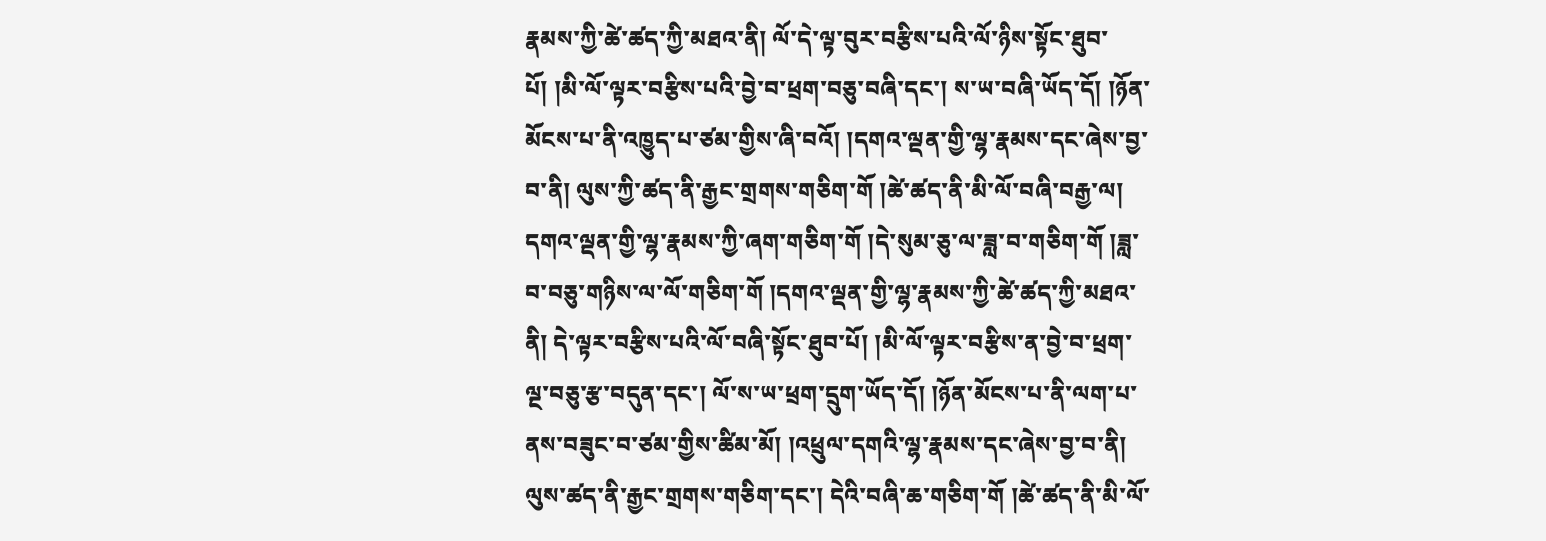རྣམས་ཀྱི་ཚེ་ཚད་ཀྱི་མཐའ་ནི། ལོ་དེ་ལྟ་བུར་བརྩིས་པའི་ལོ་ཉིས་སྟོང་ཐུབ་པོ། །མི་ལོ་ལྟར་བརྩིས་པའི་བྱེ་བ་ཕྲག་བཅུ་བཞི་དང་། ས་ཡ་བཞི་ཡོད་དོ། །ཉོན་མོངས་པ་ནི་འཁྱུད་པ་ཙམ་གྱིས་ཞི་བའོ། །དགའ་ལྡན་གྱི་ལྷ་རྣམས་དང་ཞེས་བྱ་བ་ནི། ལུས་ཀྱི་ཚད་ནི་རྒྱང་གྲགས་གཅིག་གོ །ཚེ་ཚད་ནི་མི་ལོ་བཞི་བརྒྱ་ལ། དགའ་ལྡན་གྱི་ལྷ་རྣམས་ཀྱི་ཞག་གཅིག་གོ །དེ་སུམ་ཅུ་ལ་ཟླ་བ་གཅིག་གོ །ཟླ་བ་བཅུ་གཉིས་ལ་ལོ་གཅིག་གོ །དགའ་ལྡན་གྱི་ལྷ་རྣམས་ཀྱི་ཚེ་ཚད་ཀྱི་མཐའ་ནི། དེ་ལྟར་བརྩིས་པའི་ལོ་བཞི་སྟོང་ཐུབ་པོ། །མི་ལོ་ལྟར་བརྩིས་ན་བྱེ་བ་ཕྲག་ལྔ་བཅུ་རྩ་བདུན་དང་། ལོ་ས་ཡ་ཕྲག་དྲུག་ཡོད་དོ། །ཉོན་མོངས་པ་ནི་ལག་པ་ནས་བཟུང་བ་ཙམ་གྱིས་ཚིམ་མོ། །འཕྲུལ་དགའི་ལྷ་རྣམས་དང་ཞེས་བྱ་བ་ནི། ལུས་ཚད་ནི་རྒྱང་གྲགས་གཅིག་དང་། དེའི་བཞི་ཆ་གཅིག་གོ །ཚེ་ཚད་ནི་མི་ལོ་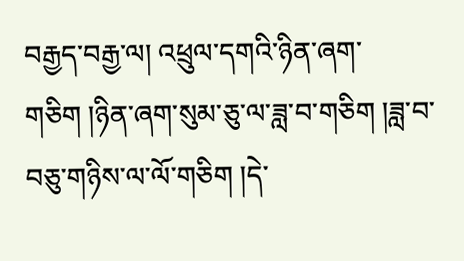བརྒྱད་བརྒྱ་ལ། འཕྲུལ་དགའི་ཉིན་ཞག་གཅིག །ཉིན་ཞག་སུམ་ཅུ་ལ་ཟླ་བ་གཅིག །ཟླ་བ་བཅུ་གཉིས་ལ་ལོ་གཅིག །དེ་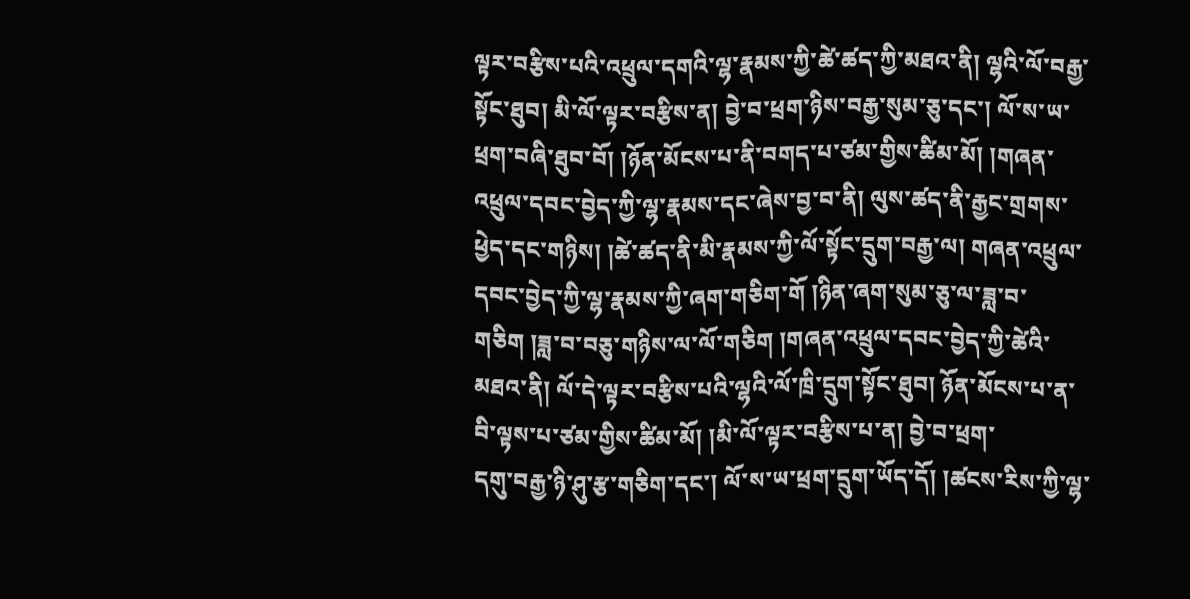ལྟར་བརྩིས་པའི་འཕྲུལ་དགའི་ལྷ་རྣམས་ཀྱི་ཚེ་ཚད་ཀྱི་མཐའ་ནི། ལྷའི་ལོ་བརྒྱ་སྟོང་ཐུབ། མི་ལོ་ལྟར་བརྩིས་ན། བྱེ་བ་ཕྲག་ཉིས་བརྒྱ་སུམ་ཅུ་དང་། ལོ་ས་ཡ་ཕྲག་བཞི་ཐུབ་བོ། །ཉོན་མོངས་པ་ནི་བགད་པ་ཙམ་གྱིས་ཚིམ་མོ། །གཞན་འཕྲུལ་དབང་བྱེད་ཀྱི་ལྷ་རྣམས་དང་ཞེས་བྱ་བ་ནི། ལུས་ཚད་ནི་རྒྱང་གྲགས་ཕྱེད་དང་གཉིས། །ཚེ་ཚད་ནི་མི་རྣམས་ཀྱི་ལོ་སྟོང་དྲུག་བརྒྱ་ལ། གཞན་འཕྲུལ་དབང་བྱེད་ཀྱི་ལྷ་རྣམས་ཀྱི་ཞག་གཅིག་གོ །ཉིན་ཞག་སུམ་ཅུ་ལ་ཟླ་བ་གཅིག །ཟླ་བ་བཅུ་གཉིས་ལ་ལོ་གཅིག །གཞན་འཕྲུལ་དབང་བྱེད་ཀྱི་ཚེའི་མཐའ་ནི། ལོ་དེ་ལྟར་བརྩིས་པའི་ལྷའི་ལོ་ཁྲི་དྲུག་སྟོང་ཐུབ། ཉོན་མོངས་པ་ན་བི་ལྟས་པ་ཙམ་གྱིས་ཚིམ་མོ། །མི་ལོ་ལྟར་བརྩིས་པ་ན། བྱེ་བ་ཕྲག་
དགུ་བརྒྱ་ཉི་ཤུ་རྩ་གཅིག་དང་། ལོ་ས་ཡ་ཕྲག་དྲུག་ཡོད་དོ། །ཚངས་རིས་ཀྱི་ལྷ་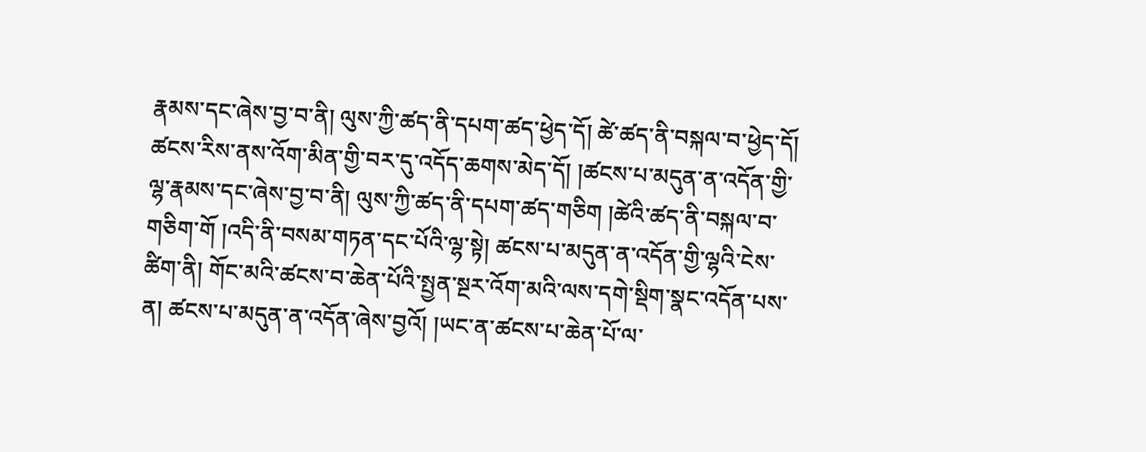རྣམས་དང་ཞེས་བྱ་བ་ནི། ལུས་ཀྱི་ཚད་ནི་དཔག་ཚད་ཕྱེད་དོ། ཚེ་ཚད་ནི་བསྐལ་བ་ཕྱེད་དོ། ཚངས་རིས་ནས་འོག་མིན་གྱི་བར་དུ་འདོད་ཆགས་མེད་དོ། །ཚངས་པ་མདུན་ན་འདོན་གྱི་ལྷ་རྣམས་དང་ཞེས་བྱ་བ་ནི། ལུས་ཀྱི་ཚད་ནི་དཔག་ཚད་གཅིག །ཚེའི་ཚད་ནི་བསྐལ་བ་གཅིག་གོ །འདི་ནི་བསམ་གཏན་དང་པོའི་ལྷ་སྟེ། ཚངས་པ་མདུན་ན་འདོན་གྱི་ལྷའི་ངེས་ཚིག་ནི། གོང་མའི་ཚངས་བ་ཆེན་པོའི་སྤྱན་སྔར་འོག་མའི་ལས་དགེ་སྡིག་སྣང་འདོན་པས་ན། ཚངས་པ་མདུན་ན་འདོན་ཞེས་བྱའོ། །ཡང་ན་ཚངས་པ་ཆེན་པོ་ལ་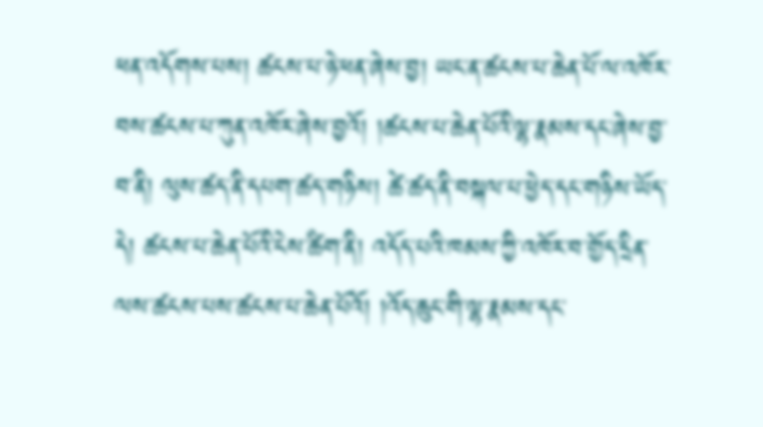ཕན་འདོགས་པས། ཚངས་པ་ཉེ་ཕན་ཞེས་བྱ། ཡང་ན་ཚངས་པ་ཆེན་པོ་ལ་འཁོར་བས་ཚངས་པ་ཀུན་འཁོར་ཞེས་བྱའོ། །ཚངས་པ་ཆེན་པོའི་ལྷ་རྣམས་དང་ཞེས་བྱ་བ་ནི། ལུས་ཚད་ནི་དཔག་ཚད་གཉིས། ཚེ་ཚད་ནི་བསྐལ་པ་ཕྱེད་དང་གཉིས་ཡོད་དེ། ཚངས་པ་ཆེན་པོའི་ངེས་ཚིག་ནི། འདོད་པའི་ཁམས་ཀྱི་འཁོར་བ་གྱོད་དྲིན་ལས་ཚངས་པས་ཚངས་པ་ཆེན་པོའོ། །འོད་ཆུང་གི་ལྷ་རྣམས་དང་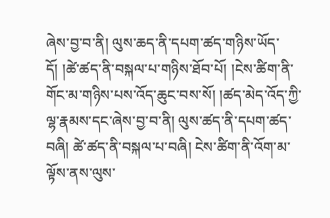ཞེས་བྱ་བ་ནི། ལུས་ཆད་ནི་དཔག་ཚད་གཉིས་ཡོད་དོ། །ཚེ་ཚད་ནི་བསྐལ་པ་གཉིས་ཐོབ་པོ། །ངེས་ཚིག་ནི་གོང་མ་གཉིས་པས་འོད་ཆུང་བས་སོ། །ཚད་མེད་འོད་ཀྱི་ལྷ་རྣམས་དང་ཞེས་བྱ་བ་ནི། ལུས་ཚད་ནི་དཔག་ཚད་བཞི། ཚེ་ཚད་ནི་བསྐལ་པ་བཞི། ངེས་ཚིག་ནི་འོག་མ་ལྟོས་ནས་ལུས་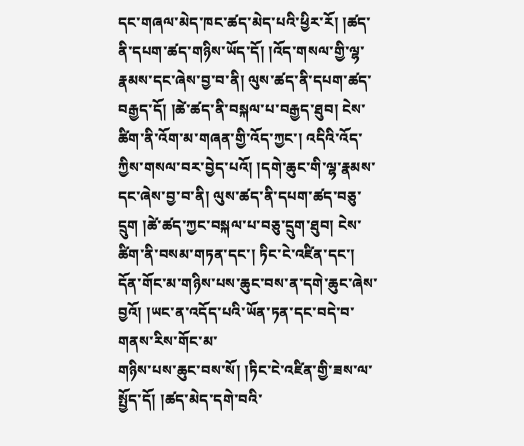དང་གཞལ་མེད་ཁང་ཚད་མེད་པའི་ཕྱིར་རོ། །ཚད་ནི་དཔག་ཚད་གཉིས་ཡོད་དོ། །འོད་གསལ་གྱི་ལྷ་རྣམས་དང་ཞེས་བྱ་བ་ནི། ལུས་ཚད་ནི་དཔག་ཚད་བརྒྱད་དོ། །ཚེ་ཚད་ནི་བསྐལ་པ་བརྒྱད་ཐུབ། ངེས་ཚིག་ནི་འོག་མ་གཞན་གྱི་འོད་ཀྱང་། འདིའི་འོད་ཀྱིས་གསལ་བར་བྱེད་པའོ། །དགེ་ཆུང་གི་ལྷ་རྣམས་དང་ཞེས་བྱ་བ་ནི། ལུས་ཚད་ནི་དཔག་ཚད་བཅུ་དྲུག །ཚེ་ཚད་ཀྱང་བསྐལ་པ་བཅུ་དྲུག་ཐུབ། ངེས་ཚིག་ནི་བསམ་གཏན་དང་། ཏིང་ངེ་འཛིན་དང་། དོན་གོང་མ་གཉིས་པས་ཆུང་བས་ན་དགེ་ཆུང་ཞེས་བྱའོ། །ཡང་ན་འདོད་པའི་ཡོན་ཏན་དང་བདེ་བ་གནས་རིས་གོང་མ་
གཉིས་པས་ཆུང་བས་སོ། །ཏིང་ངེ་འཛིན་གྱི་ཟས་ལ་སྤྱོད་དོ། །ཚད་མེད་དགེ་བའི་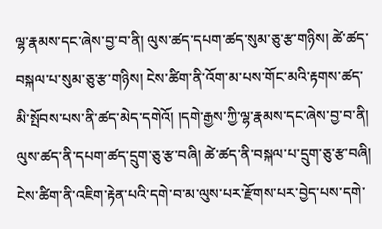ལྷ་རྣམས་དང་ཞེས་བྱ་བ་ནི། ལུས་ཚད་དཔག་ཚད་སུམ་ཅུ་རྩ་གཉིས། ཚེ་ཚད་བསྐལ་པ་སུམ་ཅུ་རྩ་གཉིས། ངེས་ཚིག་ནི་འོག་མ་པས་གོང་མའི་རྟགས་ཚད་མི་སྤོབས་པས་ནི་ཚད་མེད་དགེའོ། །དགེ་རྒྱས་ཀྱི་ལྷ་རྣམས་དང་ཞེས་བྱ་བ་ནི། ལུས་ཚད་ནི་དཔག་ཚད་དྲུག་ཅུ་རྩ་བཞི། ཚེ་ཚད་ནི་བསྐལ་པ་དྲུག་ཅུ་རྩ་བཞི། ངེས་ཚིག་ནི་འཇིག་རྟེན་པའི་དགེ་བ་མ་ལུས་པར་རྫོགས་པར་བྱེད་པས་དགེ་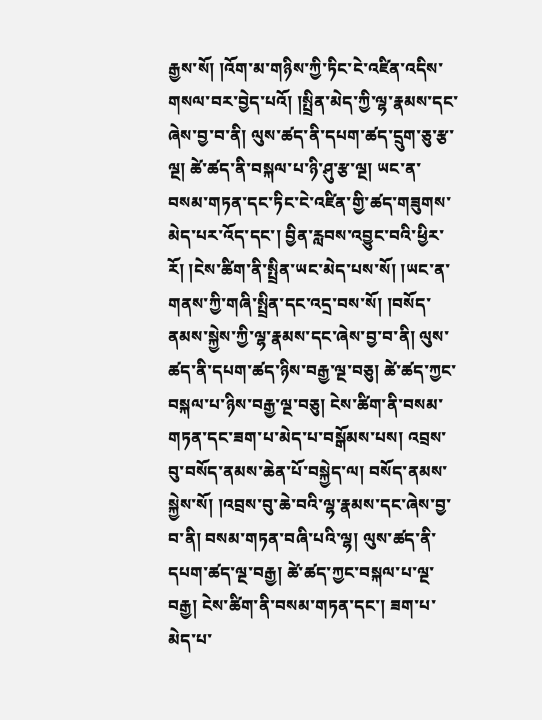རྒྱས་སོ། །འོག་མ་གཉིས་ཀྱི་ཏིང་ངེ་འཛིན་འདིས་གསལ་བར་བྱེད་པའོ། །སྤྲིན་མེད་ཀྱི་ལྷ་རྣམས་དང་ཞེས་བྱ་བ་ནི། ལུས་ཚད་ནི་དཔག་ཚད་དྲུག་ཅུ་རྩ་ལྔ། ཚེ་ཚད་ནི་བསྐལ་པ་ཉི་ཤུ་རྩ་ལྔ། ཡང་ན་བསམ་གཏན་དང་ཏིང་ངེ་འཛིན་གྱི་ཚད་གཟུགས་མེད་པར་འོད་དང་། བྱིན་རླབས་འབྱུང་བའི་ཕྱིར་རོ། །ངེས་ཚིག་ནི་སྤྲིན་ཡང་མེད་པས་སོ། །ཡང་ན་གནས་ཀྱི་གཞི་སྤྲིན་དང་འདྲ་བས་སོ། །བསོད་ནམས་སྐྱེས་ཀྱི་ལྷ་རྣམས་དང་ཞེས་བྱ་བ་ནི། ལུས་ཚད་ནི་དཔག་ཚད་ཉིས་བརྒྱ་ལྔ་བཅུ། ཚེ་ཚད་ཀྱང་བསྐལ་པ་ཉིས་བརྒྱ་ལྔ་བཅུ། ངེས་ཚིག་ནི་བསམ་གཏན་དང་ཟག་པ་མེད་པ་བསྒོམས་པས། འབྲས་བུ་བསོད་ནམས་ཆེན་པོ་བསྐྱེད་ལ། བསོད་ནམས་སྐྱེས་སོ། །འབྲས་བུ་ཆེ་བའི་ལྷ་རྣམས་དང་ཞེས་བྱ་བ་ནི། བསམ་གཏན་བཞི་པའི་ལྷ། ལུས་ཚད་ནི་དཔག་ཚད་ལྔ་བརྒྱ། ཚེ་ཚད་ཀྱང་བསྐལ་པ་ལྔ་བརྒྱ། ངེས་ཚིག་ནི་བསམ་གཏན་དང་། ཟག་པ་མེད་པ་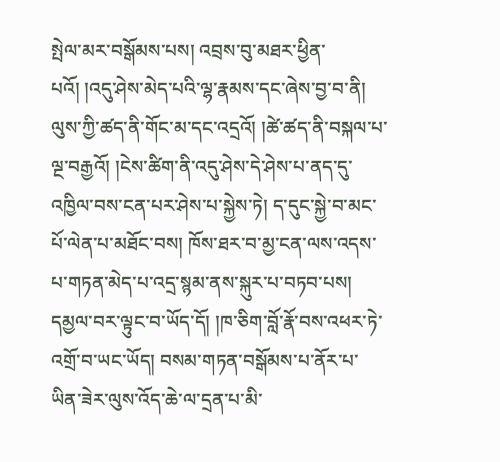སྤེལ་མར་བསྒོམས་པས། འབྲས་བུ་མཐར་ཕྱིན་པའོ། །འདུ་ཤེས་མེད་པའི་ལྷ་རྣམས་དང་ཞེས་བྱ་བ་ནི། ལུས་ཀྱི་ཚད་ནི་གོང་མ་དང་འདྲའོ། །ཚེ་ཚད་ནི་བསྐལ་པ་ལྔ་བརྒྱའོ། །ངེས་ཚིག་ནི་འདུ་ཤེས་དེ་ཤེས་པ་ནད་དུ་འཁྱིལ་བས་ངན་པར་ཤེས་པ་སྐྱེས་ཏེ། ད་དུང་སྐྱེ་བ་མང་པོ་ལེན་པ་མཐོང་བས། ཁོས་ཐར་བ་མྱ་ངན་ལས་འདས་པ་གཏན་མེད་པ་འདྲ་སྙམ་ནས་སྐུར་པ་བཏབ་པས། དམྱལ་བར་ལྟུང་བ་ཡོད་དོ། །ཁ་ཅིག་བློ་རྣོ་བས་འཕར་ཏེ་འགྲོ་བ་ཡང་ཡོད། བསམ་གཏན་བསྒོམས་པ་ནོར་པ་ཡིན་ཟེར་ལུས་འོད་ཆེ་ལ་དྲན་པ་མི་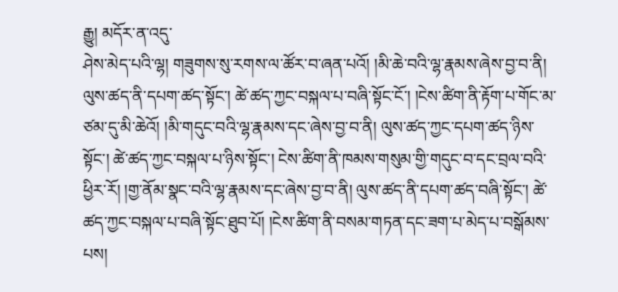རྒྱུ། མདོར་ན་འདུ་
ཤེས་མེད་པའི་ལྷ། གཟུགས་སུ་རགས་ལ་ཚོར་བ་ཞན་པའོ། །མི་ཆེ་བའི་ལྷ་རྣམས་ཞེས་བྱ་བ་ནི། ལུས་ཚད་ནི་དཔག་ཚད་སྟོང་། ཚེ་ཚད་ཀྱང་བསྐལ་པ་བཞི་སྟོང་ངོ་། །ངེས་ཚིག་ནི་རྟོག་པ་གོང་མ་ཙམ་དུ་མི་ཆེའོ། །མི་གདུང་བའི་ལྷ་རྣམས་དང་ཞེས་བྱ་བ་ནི། ལུས་ཚད་ཀྱང་དཔག་ཚད་ཉིས་སྟོང་། ཚེ་ཚད་ཀྱང་བསྐལ་པ་ཉིས་སྟོང་། ངེས་ཚིག་ནི་ཁམས་གསུམ་གྱི་གདུང་བ་དང་བྲལ་བའི་ཕྱིར་རོ། །གྱ་ནོམ་སྣང་བའི་ལྷ་རྣམས་དང་ཞེས་བྱ་བ་ནི། ལུས་ཚད་ནི་དཔག་ཚད་བཞི་སྟོང་། ཚེ་ཚད་ཀྱང་བསྐལ་པ་བཞི་སྟོང་ཐུབ་པོ། །ངེས་ཚིག་ནི་བསམ་གཏན་དང་ཟག་པ་མེད་པ་བསྒོམས་པས།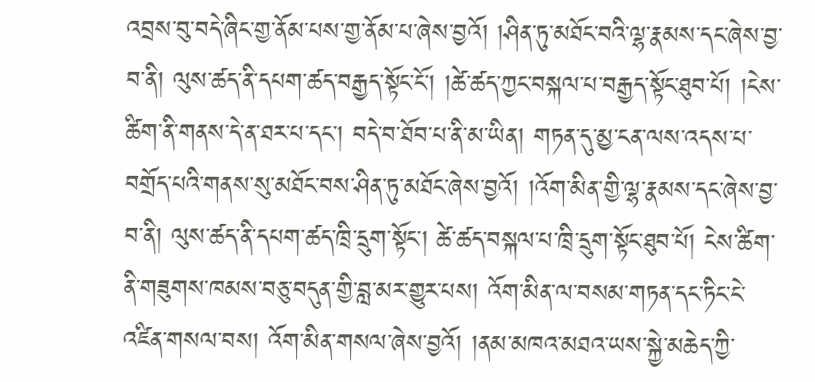འབྲས་བུ་བདེ་ཞིང་གྱ་ནོམ་པས་གྱ་ནོམ་པ་ཞེས་བྱའོ། །ཤིན་ཏུ་མཐོང་བའི་ལྷ་རྣམས་དང་ཞེས་བྱ་བ་ནི། ལུས་ཚད་ནི་དཔག་ཚད་བརྒྱད་སྟོང་ངོ་། །ཚེ་ཚད་ཀྱང་བསྐལ་པ་བརྒྱད་སྟོང་ཐུབ་པོ། །ངེས་ཚིག་ནི་གནས་དེ་ན་ཐར་པ་དང་། བདེ་བ་ཐོབ་པ་ནི་མ་ཡིན། གཏན་དུ་མྱ་ངན་ལས་འདས་པ་བགྲོད་པའི་གནས་སུ་མཐོང་བས་ཤིན་ཏུ་མཐོང་ཞེས་བྱའོ། །འོག་མིན་གྱི་ལྷ་རྣམས་དང་ཞེས་བྱ་བ་ནི། ལུས་ཚད་ནི་དཔག་ཚད་ཁྲི་དྲུག་སྟོང་། ཚེ་ཚད་བསྐལ་པ་ཁྲི་དྲུག་སྟོང་ཐུབ་པོ། ངེས་ཚིག་ནི་གཟུགས་ཁམས་བཅུ་བདུན་གྱི་བླ་མར་གྱུར་པས། འོག་མིན་ལ་བསམ་གཏན་དང་ཏིང་ངེ་འཛིན་གསལ་བས། འོག་མིན་གསལ་ཞེས་བྱའོ། །ནམ་མཁའ་མཐའ་ཡས་སྐྱེ་མཆེད་ཀྱི་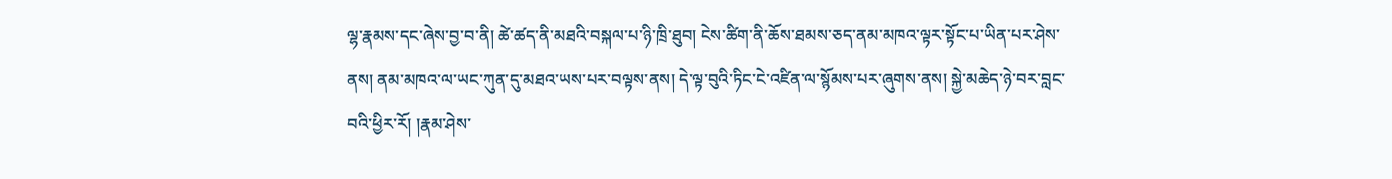ལྷ་རྣམས་དང་ཞེས་བྱ་བ་ནི། ཚེ་ཚད་ནི་མཐའི་བསྐལ་པ་ཉི་ཁྲི་ཐུབ། ངེས་ཚིག་ནི་ཆོས་ཐམས་ཅད་ནམ་མཁའ་ལྟར་སྟོང་པ་ཡིན་པར་ཤེས་ནས། ནམ་མཁའ་ལ་ཡང་ཀུན་དུ་མཐའ་ཡས་པར་བལྟས་ནས། དེ་ལྟ་བུའི་ཏིང་ངེ་འཛིན་ལ་སྙོམས་པར་ཞུགས་ནས། སྐྱེ་མཆེད་ཉེ་བར་བླང་བའི་ཕྱིར་རོ། །རྣམ་ཤེས་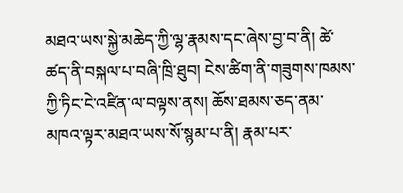མཐའ་ཡས་སྐྱེ་མཆེད་ཀྱི་ལྷ་རྣམས་དང་ཞེས་བྱ་བ་ནི། ཚེ་ཚད་ནི་བསྐལ་པ་བཞི་ཁྲི་ཐུབ། ངེས་ཚིག་ནི་གཟུགས་ཁམས་ཀྱི་ཏིང་ངེ་འཛིན་ལ་བལྟས་ནས། ཆོས་ཐམས་ཅད་ནམ་མཁའ་ལྟར་མཐའ་ཡས་སོ་སྙམ་པ་ནི། རྣམ་པར་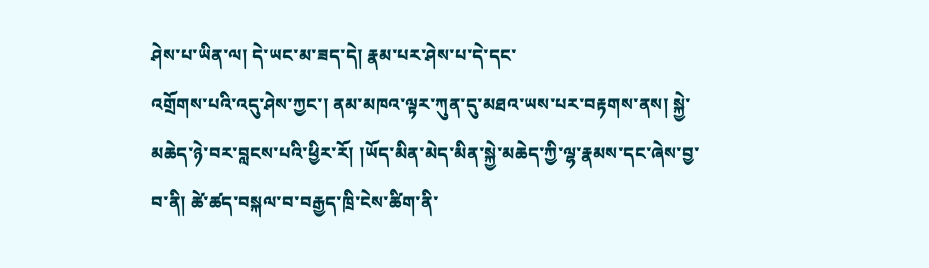ཤེས་པ་ཡིན་ལ། དེ་ཡང་མ་ཟད་དེ། རྣམ་པར་ཤེས་པ་དེ་དང་
འགྲོགས་པའི་འདུ་ཤེས་ཀྱང་། ནམ་མཁའ་ལྟར་ཀུན་དུ་མཐའ་ཡས་པར་བརྟགས་ནས། སྐྱེ་མཆེད་ཉེ་བར་བླངས་པའི་ཕྱིར་རོ། །ཡོད་མིན་མེད་མིན་སྐྱེ་མཆེད་ཀྱི་ལྷ་རྣམས་དང་ཞེས་བྱ་བ་ནི། ཚེ་ཚད་བསྐལ་བ་བརྒྱད་ཁྲི་ངེས་ཚིག་ནི་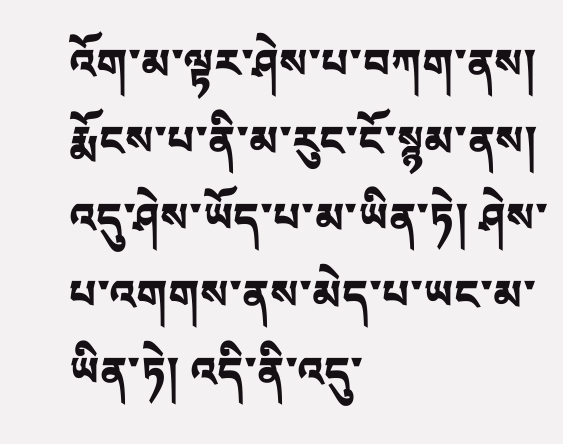འོག་མ་ལྟར་ཤེས་པ་བཀག་ནས། རྨོངས་པ་ནི་མ་རུང་ངོ་སྙམ་ནས། འདུ་ཤེས་ཡོད་པ་མ་ཡིན་ཏེ། ཤེས་པ་འགགས་ནས་མེད་པ་ཡང་མ་ཡིན་ཏེ། འདི་ནི་འདུ་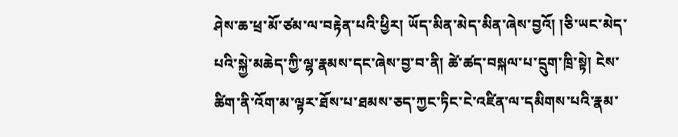ཤེས་ཆ་ཕྲ་མོ་ཙམ་ལ་བརྟེན་པའི་ཕྱིར། ཡོད་མིན་མེད་མིན་ཞེས་བྱའོ། །ཅི་ཡང་མེད་པའི་སྐྱེ་མཆེད་ཀྱི་ལྷ་རྣམས་དང་ཞེས་བྱ་བ་ནི། ཚེ་ཚད་བསྐལ་པ་དྲུག་ཁྲི་སྟེ། ངེས་ཚིག་ནི་འོག་མ་ལྟར་ཐོས་པ་ཐམས་ཅད་ཀྱང་ཏིང་ངེ་འཛིན་ལ་དམིགས་པའི་རྣམ་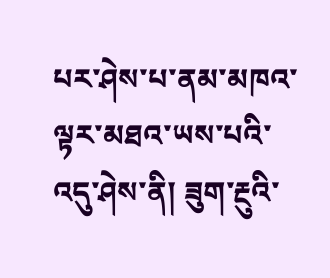པར་ཤེས་པ་ནམ་མཁའ་ལྟར་མཐའ་ཡས་པའི་འདུ་ཤེས་ནི། ཟུག་རྔུའི་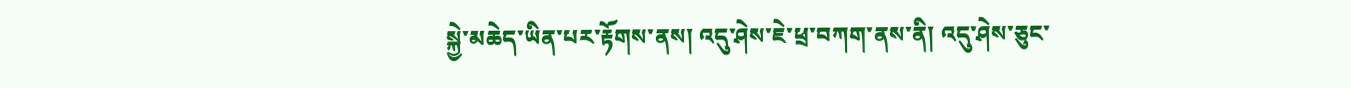སྐྱེ་མཆེད་ཡིན་པར་རྟོགས་ནས། འདུ་ཤེས་ཇེ་ཕྲ་བཀག་ནས་ནི། འདུ་ཤེས་ཅུང་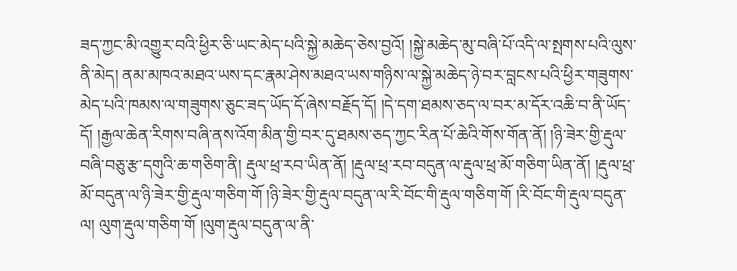ཟད་ཀྱང་མི་འགྱུར་བའི་ཕྱིར་ཅི་ཡང་མེད་པའི་སྐྱེ་མཆེད་ཅེས་བྱའོ། །སྐྱེ་མཆེད་མུ་བཞི་པོ་འདི་ལ་སྤགས་པའི་ལུས་ནི་མེད། ནམ་མཁའ་མཐའ་ཡས་དང་རྣམ་ཤེས་མཐའ་ཡས་གཉིས་ལ་སྐྱེ་མཆེད་ཉེ་བར་བླངས་པའི་ཕྱིར་གཟུགས་མེད་པའི་ཁམས་ལ་གཟུགས་ཅུང་ཟད་ཡོད་དོ་ཞེས་བརྗོད་དོ། །དེ་དག་ཐམས་ཅད་ལ་བར་མ་དོར་འཆི་བ་ནི་ཡོད་དོ། །རྒྱལ་ཆེན་རིགས་བཞི་ནས་འོག་མིན་གྱི་བར་དུ་ཐམས་ཅད་ཀྱང་རིན་པོ་ཆེའི་གོས་གོན་ནོ། །ཉི་ཟེར་གྱི་རྡུལ་བཞི་བཅུ་རྩ་དགུའི་ཆ་གཅིག་ནི། རྡུལ་ཕྲ་རབ་ཡིན་ནོ། །རྡུལ་ཕྲ་རབ་བདུན་ལ་རྡུལ་ཕྲ་མོ་གཅིག་ཡིན་ནོ། །རྡུལ་ཕྲ་མོ་བདུན་ལ་ཉི་ཟེར་གྱི་རྡུལ་གཅིག་གོ །ཉི་ཟེར་གྱི་རྡུལ་བདུན་ལ་རི་བོང་གི་རྡུལ་གཅིག་གོ །རི་བོང་གི་རྡུལ་བདུན་ལ། ལུག་རྡུལ་གཅིག་གོ །ལུག་རྡུལ་བདུན་ལ་ནི་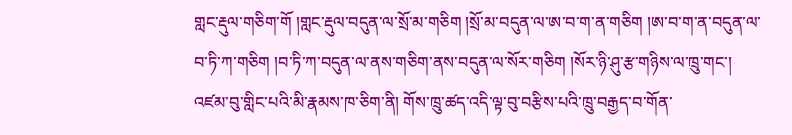གླང་རྡུལ་གཅིག་གོ །གླང་རྡུལ་བདུན་ལ་སྲོ་མ་གཅིག །སྲོ་མ་བདུན་ལ་ཨ་བ་ག་ན་གཅིག །ཨ་བ་ག་ན་བདུན་ལ་བ་ཏི་ཀ་གཅིག །བ་ཏི་ཀ་བདུན་ལ་ནས་གཅིག་ནས་བདུན་ལ་སོར་གཅིག །སོར་ཉི་ཤུ་རྩ་གཉིས་ལ་ཁྲུ་གང་། འཛམ་བུ་གླིང་པའི་མི་རྣམས་ཁ་ཅིག་ནི། གོས་ཁྲུ་ཚད་འདི་ལྟ་བུ་བརྩིས་པའི་ཁྲུ་བརྒྱད་བ་གོན་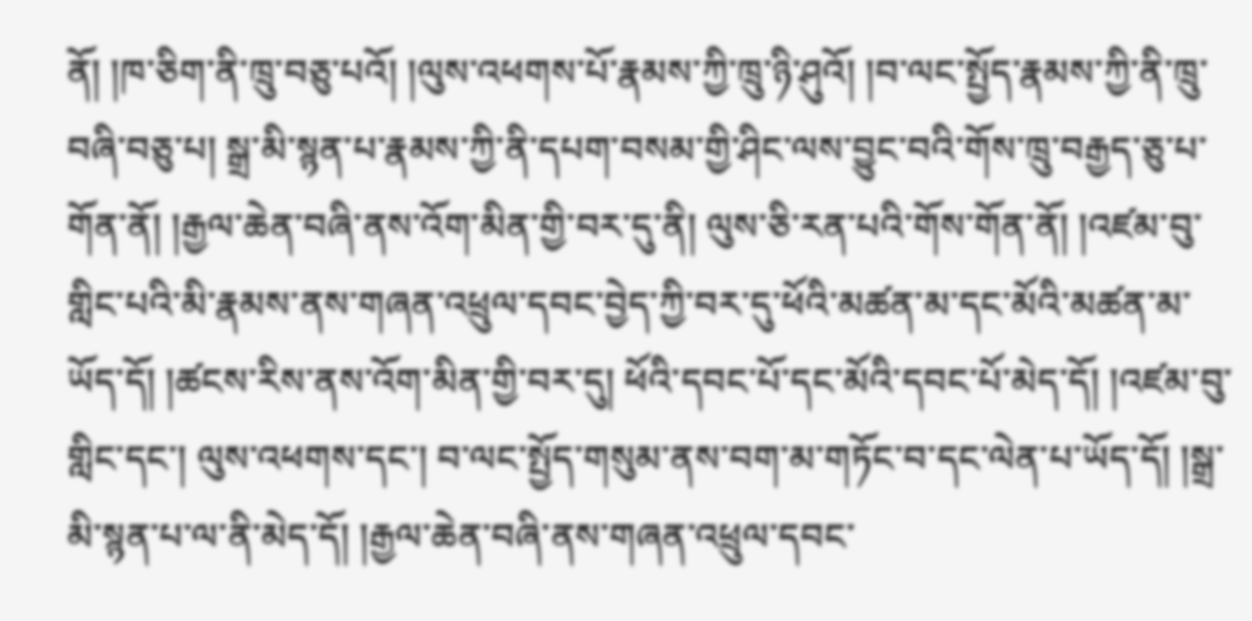ནོ། །ཁ་ཅིག་ནི་ཁྲུ་བཅུ་པའོ། །ལུས་འཕགས་པོ་རྣམས་ཀྱི་ཁྲུ་ཉི་ཤུའོ། །བ་ལང་སྤྱོད་རྣམས་ཀྱི་ནི་ཁྲུ་བཞི་བཅུ་པ། སྒྲ་མི་སྙན་པ་རྣམས་ཀྱི་ནི་དཔག་བསམ་གྱི་ཤིང་ལས་བྱུང་བའི་གོས་ཁྲུ་བརྒྱད་ཅུ་པ་གོན་ནོ། །རྒྱལ་ཆེན་བཞི་ནས་འོག་མིན་གྱི་བར་དུ་ནི། ལུས་ཅི་རན་པའི་གོས་གོན་ནོ། །འཛམ་བུ་གླིང་པའི་མི་རྣམས་ནས་གཞན་འཕྲུལ་དབང་བྱེད་ཀྱི་བར་དུ་ཕོའི་མཚན་མ་དང་མོའི་མཚན་མ་ཡོད་དོ། །ཚངས་རིས་ནས་འོག་མིན་གྱི་བར་དུ། ཕོའི་དབང་པོ་དང་མོའི་དབང་པོ་མེད་དོ། །འཛམ་བུ་གླིང་དང་། ལུས་འཕགས་དང་། བ་ལང་སྤྱོད་གསུམ་ནས་བག་མ་གཏོང་བ་དང་ལེན་པ་ཡོད་དོ། །སྒྲ་མི་སྙན་པ་ལ་ནི་མེད་དོ། །རྒྱལ་ཆེན་བཞི་ནས་གཞན་འཕྲུལ་དབང་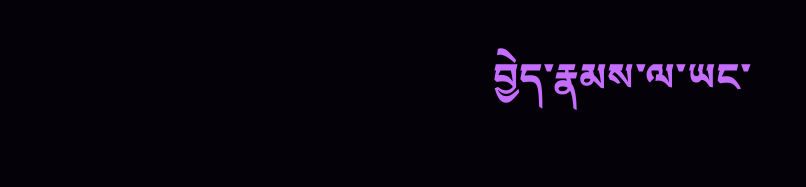བྱེད་རྣམས་ལ་ཡང་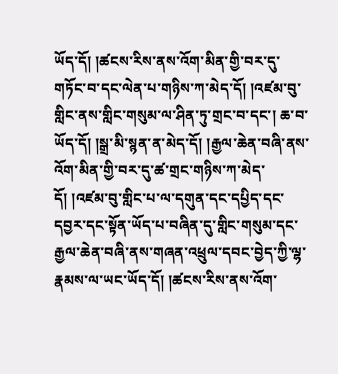ཡོད་དོ། །ཚངས་རིས་ནས་འོག་མིན་གྱི་བར་དུ་གཏོང་བ་དང་ལེན་པ་གཉིས་ཀ་མེད་དོ། །འཛམ་བུ་གླིང་ནས་གླིང་གསུམ་ལ་ཤིན་ཏུ་གྲང་བ་དང་། ཆ་བ་ཡོད་དོ། །སྒྲ་མི་སྙན་ན་མེད་དོ། །རྒྱལ་ཆེན་བཞི་ནས་འོག་མིན་གྱི་བར་དུ་ཚ་གྲང་གཉིས་ཀ་མེད་དོ། །འཛམ་བུ་གླིང་པ་ལ་དགུན་དང་དཔྱིད་དང་དབྱར་དང་སྟོན་ཡོད་པ་བཞིན་དུ་གླིང་གསུམ་དང་རྒྱལ་ཆེན་བཞི་ནས་གཞན་འཕྲུལ་དབང་བྱེད་ཀྱི་ལྷ་རྣམས་ལ་ཡང་ཡོད་དོ། །ཚངས་རིས་ནས་འོག་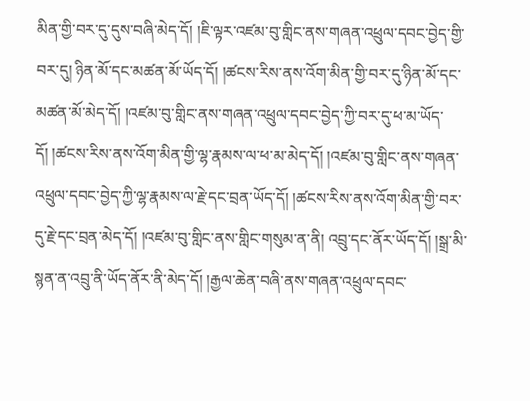མིན་གྱི་བར་དུ་དུས་བཞི་མེད་དོ། །ཇི་ལྟར་འཛམ་བུ་གླིང་ནས་གཞན་འཕྲུལ་དབང་བྱེད་གྱི་བར་དུ། ཉིན་མོ་དང་མཚན་མོ་ཡོད་དོ། །ཚངས་རིས་ནས་འོག་མིན་གྱི་བར་དུ་ཉིན་མོ་དང་མཚན་མོ་མེད་དོ། །འཛམ་བུ་གླིང་ནས་གཞན་འཕྲུལ་དབང་བྱེད་ཀྱི་བར་དུ་ཕ་མ་ཡོད་དོ། །ཚངས་རིས་ནས་འོག་མིན་གྱི་ལྷ་རྣམས་ལ་ཕ་མ་མེད་དོ། །འཛམ་བུ་གླིང་ནས་གཞན་འཕྲུལ་དབང་བྱེད་ཀྱི་ལྷ་རྣམས་ལ་རྗེ་དང་བྲན་ཡོད་དོ། །ཚངས་རིས་ནས་འོག་མིན་གྱི་བར་དུ་རྗེ་དང་བྲན་མེད་དོ། །འཛམ་བུ་གླིང་ནས་གླིང་གསུམ་ན་ནི། འབྲུ་དང་ནོར་ཡོད་དོ། །སྒྲ་མི་སྙན་ན་འབྲུ་ནི་ཡོད་ནོར་ནི་མེད་དོ། །རྒྱལ་ཆེན་བཞི་ནས་གཞན་འཕྲུལ་དབང་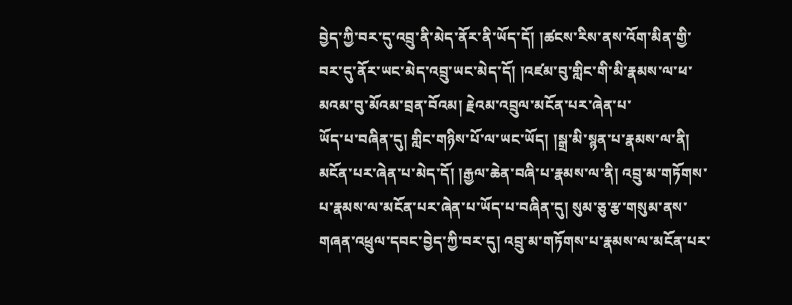བྱེད་ཀྱི་བར་དུ་འབྲུ་ནི་མེད་ནོར་ནི་ཡོད་དོ། །ཚངས་རིས་ནས་འོག་མིན་གྱི་བར་དུ་ནོར་ཡང་མེད་འབྲུ་ཡང་མེད་དོ། །འཛམ་བུ་གླིང་གི་མི་རྣམས་ལ་ཕ་མའམ་བུ་མོའམ་བྲན་བོའམ། རྗེའམ་འབྲུལ་མངོན་པར་ཞེན་པ་
ཡོད་པ་བཞིན་དུ། གླིང་གཉིས་པོ་ལ་ཡང་ཡོད། །སྒྲ་མི་སྙན་པ་རྣམས་ལ་ནི། མངོན་པར་ཞེན་པ་མེད་དོ། །རྒྱལ་ཆེན་བཞི་པ་རྣམས་ལ་ནི། འབྲུ་མ་གཏོགས་པ་རྣམས་ལ་མངོན་པར་ཞེན་པ་ཡོད་པ་བཞིན་དུ། སུམ་ཅུ་རྩ་གསུམ་ནས་གཞན་འཕྲུལ་དབང་བྱེད་ཀྱི་བར་དུ། འབྲུ་མ་གཏོགས་པ་རྣམས་ལ་མངོན་པར་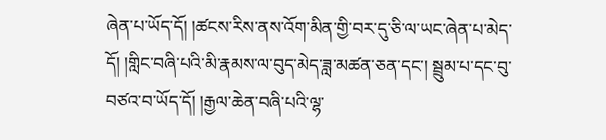ཞེན་པ་ཡོད་དོ། །ཚངས་རིས་ནས་འོག་མིན་གྱི་བར་དུ་ཅི་ལ་ཡང་ཞེན་པ་མེད་དོ། །གླིང་བཞི་པའི་མི་རྣམས་ལ་བུད་མེད་ཟླ་མཚན་ཅན་དང་། སྦྲུམ་པ་དང་བུ་བཙའ་བ་ཡོད་དོ། །རྒྱལ་ཆེན་བཞི་པའི་ལྷ་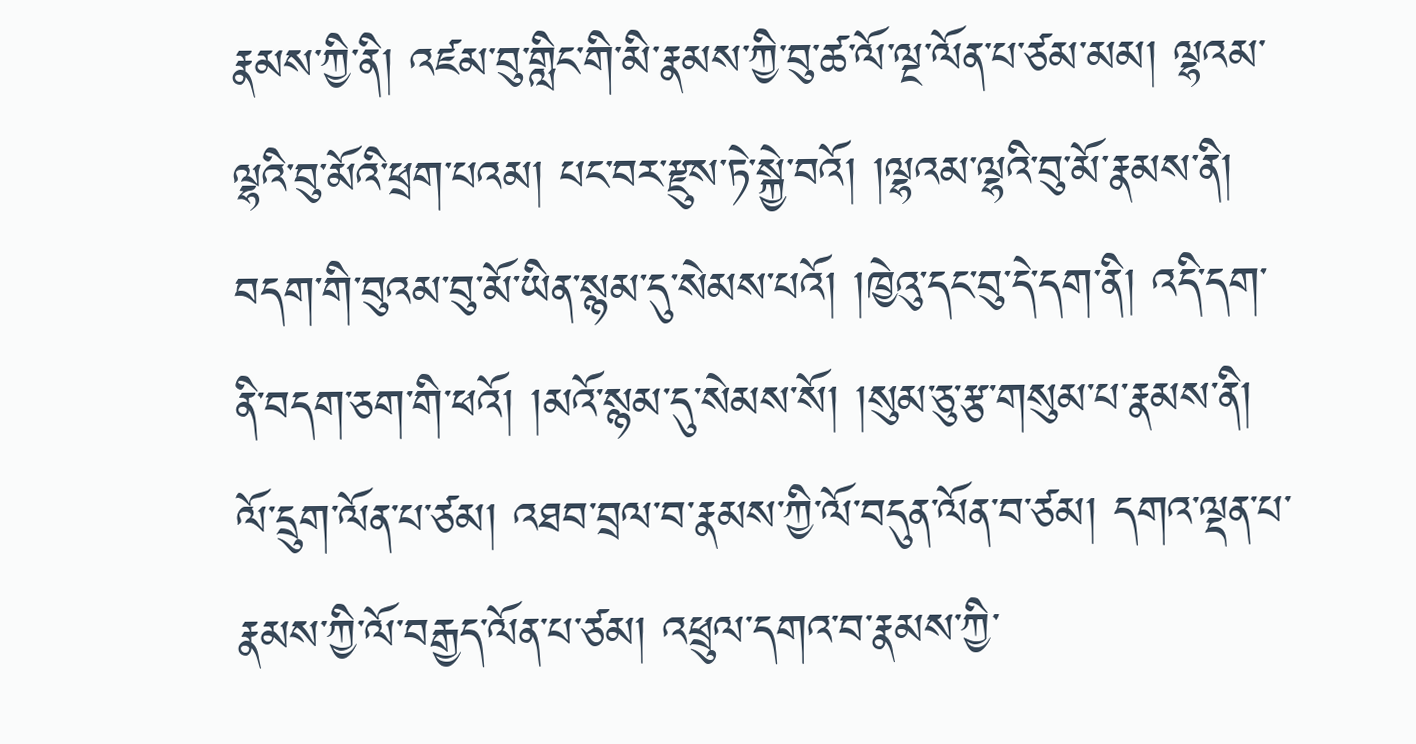རྣམས་ཀྱི་ནི། འཛམ་བུ་གླིང་གི་མི་རྣམས་ཀྱི་བུ་ཚ་ལོ་ལྔ་ལོན་པ་ཙམ་མམ། ལྷའམ་ལྷའི་བུ་མོའི་ཕྲག་པའམ། པང་བར་རྫུས་ཏེ་སྐྱེ་བའོ། །ལྷའམ་ལྷའི་བུ་མོ་རྣམས་ནི། བདག་གི་བུའམ་བུ་མོ་ཡིན་སྙམ་དུ་སེམས་པའོ། །ཁྱེའུ་དང་བུ་དེ་དག་ནི། འདི་དག་ནི་བདག་ཅག་གི་ཕའོ། །མའོ་སྙམ་དུ་སེམས་སོ། །སུམ་ཅུ་རྩ་གསུམ་པ་རྣམས་ནི། ལོ་དྲུག་ལོན་པ་ཙམ། འཐབ་བྲལ་བ་རྣམས་ཀྱི་ལོ་བདུན་ལོན་བ་ཙམ། དགའ་ལྡན་པ་རྣམས་ཀྱི་ལོ་བརྒྱད་ལོན་པ་ཙམ། འཕྲུལ་དགའ་བ་རྣམས་ཀྱི་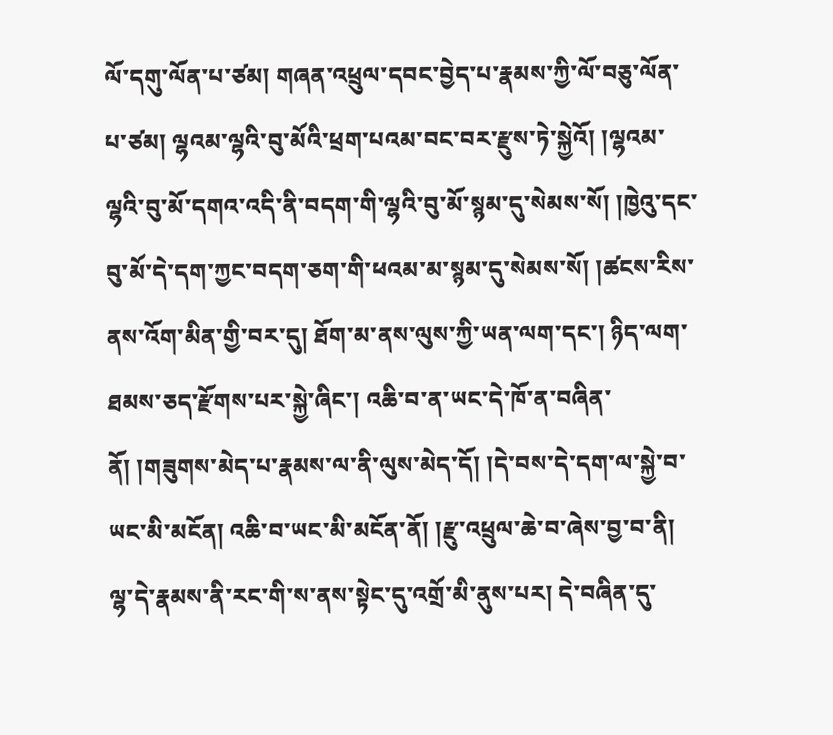ལོ་དགུ་ལོན་པ་ཙམ། གཞན་འཕྲུལ་དབང་བྱེད་པ་རྣམས་ཀྱི་ལོ་བཅུ་ལོན་པ་ཙམ། ལྷའམ་ལྷའི་བུ་མོའི་ཕྲག་པའམ་བང་བར་རྫུས་ཏེ་སྐྱེའོ། །ལྷའམ་ལྷའི་བུ་མོ་དགའ་འདི་ནི་བདག་གི་ལྷའི་བུ་མོ་སྙམ་དུ་སེམས་སོ། །ཁྱེའུ་དང་བུ་མོ་དེ་དག་ཀྱང་བདག་ཅག་གི་ཕའམ་མ་སྙམ་དུ་སེམས་སོ། །ཚངས་རིས་ནས་འོག་མིན་གྱི་བར་དུ། ཐོག་མ་ནས་ལུས་ཀྱི་ཡན་ལག་དང་། ཉིད་ལག་ཐམས་ཅད་རྫོགས་པར་སྐྱེ་ཞིང་། འཆི་བ་ན་ཡང་དེ་ཁོ་ན་བཞིན་ནོ། །གཟུགས་མེད་པ་རྣམས་ལ་ནི་ལུས་མེད་དོ། །དེ་བས་དེ་དག་ལ་སྐྱེ་བ་ཡང་མི་མངོན། འཆི་བ་ཡང་མི་མངོན་ནོ། །རྫུ་འཕྲུལ་ཆེ་བ་ཞེས་བྱ་བ་ནི། ལྷ་དེ་རྣམས་ནི་རང་གི་ས་ནས་སྟེང་དུ་འགྲོ་མི་ནུས་པར། དེ་བཞིན་དུ་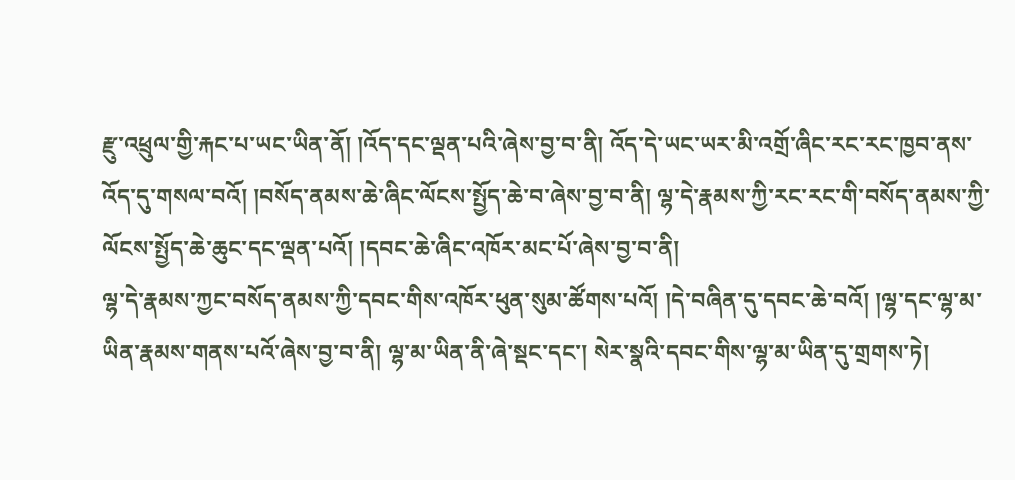རྫུ་འཕྲུལ་གྱི་རྐང་པ་ཡང་ཡིན་ནོ། །འོད་དང་ལྡན་པའི་ཞེས་བྱ་བ་ནི། འོད་དེ་ཡང་ཡར་མི་འགྲོ་ཞིང་རང་རང་ཁྱབ་ནས་འོད་དུ་གསལ་བའོ། །བསོད་ནམས་ཆེ་ཞིང་ལོངས་སྤྱོད་ཆེ་བ་ཞེས་བྱ་བ་ནི། ལྷ་དེ་རྣམས་ཀྱི་རང་རང་གི་བསོད་ནམས་ཀྱི་ལོངས་སྤྱོད་ཆེ་ཆུང་དང་ལྡན་པའོ། །དབང་ཆེ་ཞིང་འཁོར་མང་པོ་ཞེས་བྱ་བ་ནི།
ལྷ་དེ་རྣམས་ཀྱང་བསོད་ནམས་ཀྱི་དབང་གིས་འཁོར་ཕུན་སུམ་ཚོགས་པའོ། །དེ་བཞིན་དུ་དབང་ཆེ་བའོ། །ལྷ་དང་ལྷ་མ་ཡིན་རྣམས་གནས་པའོ་ཞེས་བྱ་བ་ནི། ལྷ་མ་ཡིན་ནི་ཞེ་སྡང་དང་། སེར་སྣའི་དབང་གིས་ལྷ་མ་ཡིན་དུ་གྲགས་ཏེ།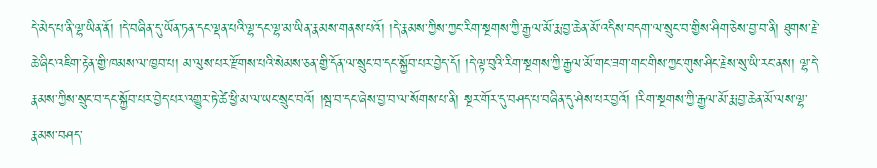དེ་མེད་པ་ནི་ལྷ་ཡིན་ནོ། །དེ་བཞིན་དུ་ཡོན་ཏན་དང་ལྡན་པའི་ལྷ་དང་ལྷ་མ་ཡིན་རྣམས་གནས་པའོ། །དེ་རྣམས་ཀྱིས་ཀྱང་རིག་སྔགས་ཀྱི་རྒྱལ་མོ་རྨ་བྱ་ཆེན་མོ་འདིས་བདག་ལ་སྲུང་བ་གྱིས་ཤིག་ཅེས་བྱ་བ་ནི། ཐུགས་རྗེ་ཆེ་ཞིང་འཇིག་རྟེན་གྱི་ཁམས་ལ་ཁྱབ་པ། མ་ལུས་པར་རྫོགས་པའི་སེམས་ཅན་གྱི་དོན་ལ་སྲུང་བ་དང་སྐྱོབ་པར་བྱེད་དོ། །དེ་ལྟ་བུའི་རིག་སྔགས་ཀྱི་རྒྱལ་མོ་གང་ཟག་གང་གིས་ཀྱང་གུས་ཤིང་རྗེས་སུ་ཡི་རང་ནས། ལྷ་དེ་རྣམས་ཀྱིས་སྲུང་བ་དང་སྐྱོབ་པར་བྱེད་པར་འགྱུར་ཏེ་ཚེ་ཕྱི་མ་ལ་ཡང་སྲུང་བའོ། །སྦ་བ་དང་ཞེས་བྱ་བ་ལ་སོགས་པ་ནི། སྔར་གོར་དུ་བཤད་པ་བཞིན་དུ་ཤེས་པར་བྱའོ། །རིག་སྔགས་ཀྱི་རྒྱལ་མོ་རྨ་བྱ་ཆེན་མོ་ལས་ལྷ་རྣམས་བཤད་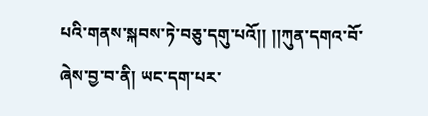པའི་གནས་སྐབས་ཏེ་བཅུ་དགུ་པའོ།། །།ཀུན་དགའ་བོ་ཞེས་བྱ་བ་ནི། ཡང་དག་པར་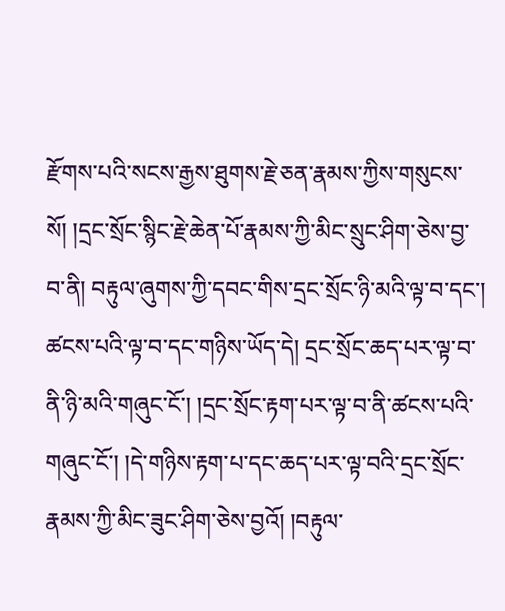རྫོགས་པའི་སངས་རྒྱས་ཐུགས་རྗེ་ཅན་རྣམས་ཀྱིས་གསུངས་སོ། །དྲང་སྲོང་སྙིང་རྗེ་ཆེན་པོ་རྣམས་ཀྱི་མིང་སྲུང་ཤིག་ཅེས་བྱ་བ་ནི། བརྟུལ་ཞུགས་ཀྱི་དབང་གིས་དྲང་སྲོང་ཉི་མའི་ལྟ་བ་དང་། ཚངས་པའི་ལྟ་བ་དང་གཉིས་ཡོད་དེ། དྲང་སྲོང་ཆད་པར་ལྟ་བ་ནི་ཉི་མའི་གཞུང་ངོ་། །དྲང་སྲོང་རྟག་པར་ལྟ་བ་ནི་ཚངས་པའི་གཞུང་ངོ་། །དེ་གཉིས་རྟག་པ་དང་ཆད་པར་ལྟ་བའི་དྲང་སྲོང་རྣམས་ཀྱི་མིང་ཟུང་ཤིག་ཅེས་བྱའོ། །བརྟུལ་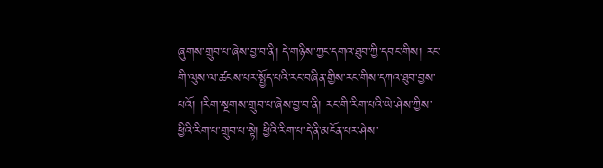ཞུགས་གྲུབ་པ་ཞེས་བྱ་བ་ནི། དེ་གཉིས་ཀྱང་དགའ་ཐུབ་ཀྱི་དབང་གིས། རང་གི་ལུས་ལ་ཚངས་པར་སྤྱོད་པའི་རང་བཞིན་གྱིས་རང་གིས་དཀའ་ཐུབ་བྱས་པའོ། །རིག་སྔགས་གྲུབ་པ་ཞེས་བྱ་བ་ནི། རང་གི་རིག་པའི་ཡེ་ཤེས་ཀྱིས་ཕྱིའི་རིག་པ་གྲུབ་པ་སྟེ། ཕྱིའི་རིག་པ་དེ་ནི་མངོན་པར་ཤེས་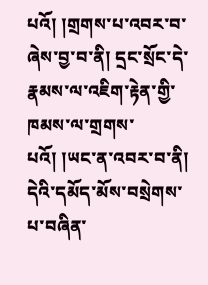པའོ། །གྲགས་པ་འབར་བ་ཞེས་བྱ་བ་ནི། དྲང་སྲོང་དེ་རྣམས་ལ་འཇིག་རྟེན་གྱི་ཁམས་ལ་གྲགས་པའོ། །ཡང་ན་འབར་བ་ནི། དེའི་དམོད་མོས་བསྲེགས་པ་བཞིན་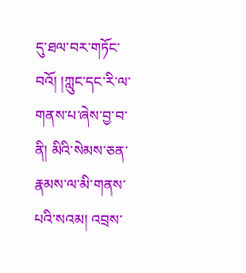དུ་ཐལ་བར་གཏོང་བའོ། །ཀླུང་དང་རི་ལ་གནས་པ་ཞེས་བྱ་བ་ནི། མིའི་སེམས་ཅན་རྣམས་ལ་མི་གནས་པའི་སའམ། འབྲས་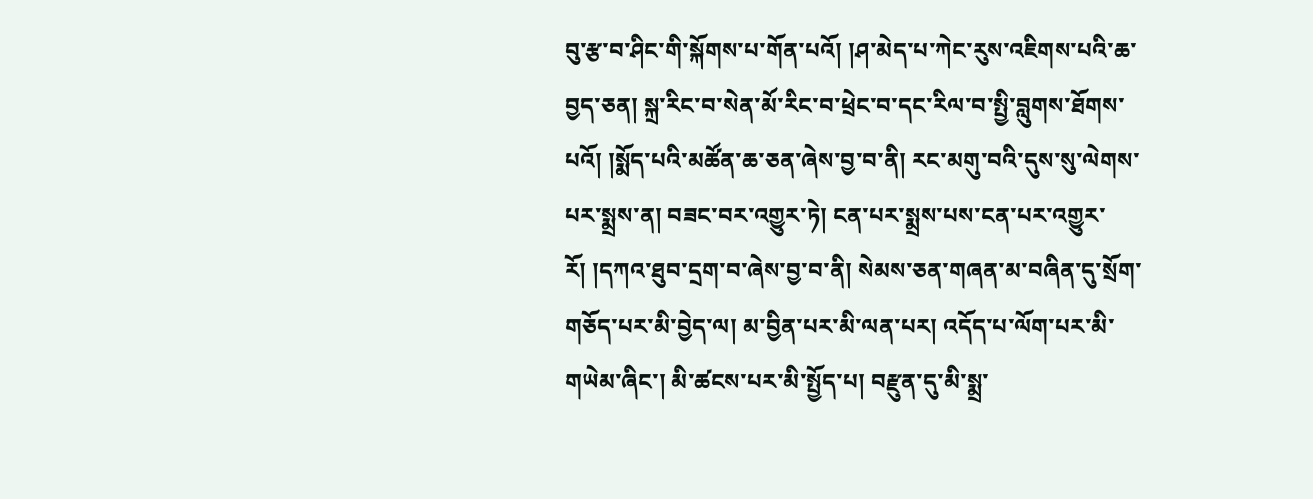བུ་རྩ་བ་ཤིང་གི་སྐོགས་པ་གོན་པའོ། །ཤ་མེད་པ་ཀེང་རུས་འཇིགས་པའི་ཆ་བྱད་ཅན། སྐྲ་རིང་བ་སེན་མོ་རིང་བ་ཕྲེང་བ་དང་རིལ་བ་སྤྱི་བླུགས་ཐོགས་པའོ། །སྨོད་པའི་མཚོན་ཆ་ཅན་ཞེས་བྱ་བ་ནི། རང་མགུ་བའི་དུས་སུ་ལེགས་པར་སྨྲས་ན། བཟང་བར་འགྱུར་ཏེ། ངན་པར་སྨྲས་པས་ངན་པར་འགྱུར་རོ། །དཀའ་ཐུབ་དྲག་བ་ཞེས་བྱ་བ་ནི། སེམས་ཅན་གཞན་མ་བཞིན་དུ་སྲོག་གཅོད་པར་མི་བྱེད་ལ། མ་བྱིན་པར་མི་ལན་པར། འདོད་པ་ལོག་པར་མི་གཡེམ་ཞིང་། མི་ཚངས་པར་མི་སྤྱོད་པ། བརྫུན་དུ་མི་སྨྲ་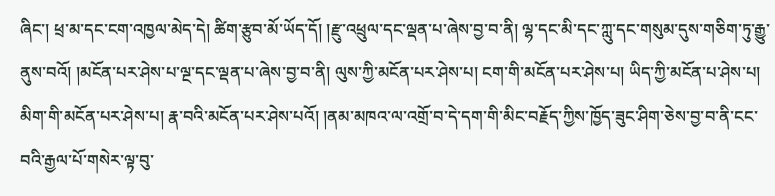ཞིང་། ཕྲ་མ་དང་ངག་འཁྱལ་མེད་དེ། ཚིག་རྩུབ་མོ་ཡོད་དོ། །རྫུ་འཕྲུལ་དང་ལྡན་པ་ཞེས་བྱ་བ་ནི། ལྷ་དང་མི་དང་ཀླུ་དང་གསུམ་དུས་གཅིག་ཏུ་རྒྱུ་ནུས་བའོ། །མངོན་པར་ཤེས་པ་ལྔ་དང་ལྡན་པ་ཞེས་བྱ་བ་ནི། ལུས་ཀྱི་མངོན་པར་ཤེས་པ། ངག་གི་མངོན་པར་ཤེས་པ། ཡིད་ཀྱི་མངོན་པ་ཤེས་པ། མིག་གི་མངོན་པར་ཤེས་པ། རྣ་བའི་མངོན་པར་ཤེས་པའོ། །ནམ་མཁའ་ལ་འགྲོ་བ་དེ་དག་གི་མིང་བརྗོད་ཀྱིས་ཁྱོད་ཟུང་ཤིག་ཅེས་བྱ་བ་ནི་ངང་བའི་རྒྱལ་པོ་གསེར་ལྟ་བུ་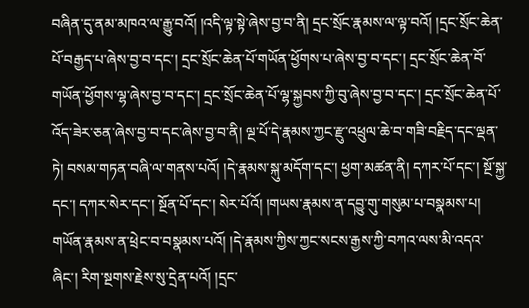བཞིན་དུ་ནམ་མཁའ་ལ་རྒྱུ་བའོ། །འདི་ལྟ་སྟེ་ཞེས་བྱ་བ་ནི། དྲང་སྲོང་རྣམས་ལ་ལྟ་བའོ། །དྲང་སྲོང་ཆེན་པོ་བརྒྱད་པ་ཞེས་བྱ་བ་དང་། དྲང་སྲོང་ཆེན་པོ་གཡོན་ཕྱོགས་པ་ཞེས་བྱ་བ་དང་། དྲང་སྲོང་ཆེན་བོ་གཡོན་ཕྱོགས་ལྷ་ཞེས་བྱ་བ་དང་། དྲང་སྲོང་ཆེན་པོ་ལྷ་སྐྱབས་ཀྱི་བུ་ཞེས་བྱ་བ་དང་། དྲང་སྲོང་ཆེན་པོ་འོད་ཟེར་ཅན་ཞེས་བྱ་བ་དང་ཞེས་བྱ་བ་ནི། ལྔ་པོ་དེ་རྣམས་ཀྱང་རྫུ་འཕྲུལ་ཆེ་བ་གཟི་བརྗིད་དང་ལྡན་ཏེ། བསམ་གཏན་བཞི་ལ་གནས་པའོ། །དེ་རྣམས་སྐུ་མདོག་དང་། ཕྱག་མཚན་ནི། དཀར་པོ་དང་། སྔོ་སྐྱ་དང་། དཀར་སེར་དང་། སྔོན་པོ་དང་། སེར་པོའོ། །གཡས་རྣམས་ན་དབྱུ་གུ་གསུམ་པ་བསྣམས་པ། གཡོན་རྣམས་ན་ཕྲེང་བ་བསྣམས་པའོ། །དེ་རྣམས་ཀྱིས་ཀྱང་སངས་རྒྱས་ཀྱི་བཀའ་ལས་མི་འདའ་ཞིང་། རིག་སྔགས་རྗེས་སུ་དྲེན་པའོ། །དྲང་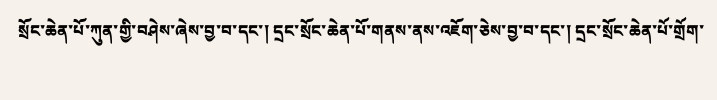སྲོང་ཆེན་པོ་ཀུན་གྱི་བཤེས་ཞེས་བྱ་བ་དང་། དྲང་སྲོང་ཆེན་པོ་གནས་ནས་འཇོག་ཅེས་བྱ་བ་དང་། དྲང་སྲོང་ཆེན་པོ་གྲོག་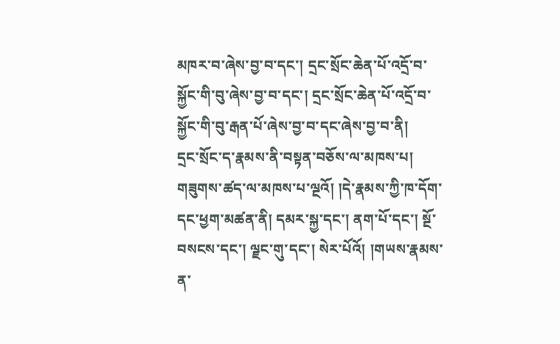མཁར་བ་ཞེས་བྱ་བ་དང་། དྲང་སྲོང་ཆེན་པོ་འདྲོ་བ་སྐྱོང་གི་བུ་ཞེས་བྱ་བ་དང་། དྲང་སྲོང་ཆེན་པོ་འདྲོ་བ་སྐྱོང་གི་བུ་རྒན་པོ་ཞེས་བྱ་བ་དང་ཞེས་བྱ་བ་ནི།
དྲང་སྲོང་ད་རྣམས་ནི་བསྟན་བཅོས་ལ་མཁས་པ། གཟུགས་ཚད་ལ་མཁས་པ་ལྔའོ། །དེ་རྣམས་ཀྱི་ཁ་དོག་དང་ཕྱག་མཚན་ནི། དམར་སྐྱ་དང་། ནག་པོ་དང་། སྔོ་བསངས་དང་། ལྗང་གུ་དང་། སེར་པོའོ། །གཡས་རྣམས་ན་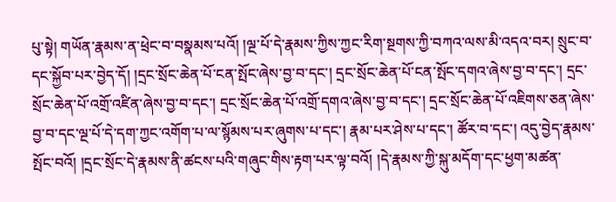པུ་སྟེ། གཡོན་རྣམས་ན་ཕྲེང་བ་བསྣམས་པའོ། །ལྔ་པོ་དེ་རྣམས་ཀྱིས་ཀྱང་རིག་སྔགས་ཀྱི་བཀའ་ལས་མི་འདའ་བར། སྲུང་བ་དང་སྐྱོབ་པར་བྱེད་དོ། །དྲང་སྲོང་ཆེན་པོ་ངན་སྤོང་ཞེས་བྱ་བ་དང་། དྲང་སྲོང་ཆེན་པོ་ངན་སྤོང་དགའ་ཞེས་བྱ་བ་དང་། དྲང་སྲོང་ཆེན་པོ་འགྲོ་འཛིན་ཞེས་བྱ་བ་དང་། དྲང་སྲོང་ཆེན་པོ་འགྲོ་དགའ་ཞེས་བྱ་བ་དང་། དྲང་སྲོང་ཆེན་པོ་འཇིགས་ཅན་ཞེས་བྱ་བ་དང་ལྔ་པོ་དེ་དག་ཀྱང་འགོག་པ་ལ་སྙོམས་པར་ཞུགས་པ་དང་། རྣམ་པར་ཤེས་པ་དང་། ཚོར་བ་དང་། འདུ་བྱེད་རྣམས་སྤོང་བའོ། །དྲང་སྲོང་དེ་རྣམས་ནི་ཚངས་པའི་གཞུང་གིས་རྟག་པར་ལྟ་བའོ། །དེ་རྣམས་ཀྱི་སྐུ་མདོག་དང་ཕྱག་མཚན་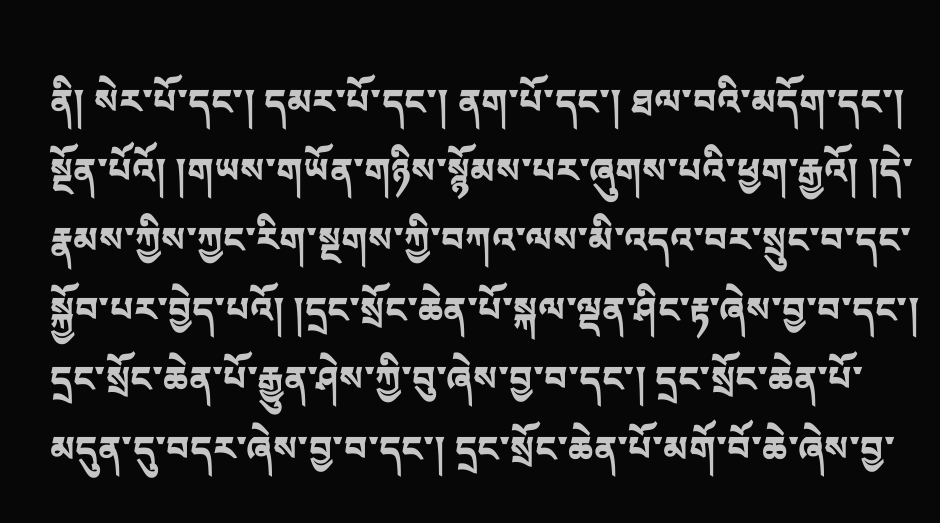ནི། སེར་པོ་དང་། དམར་པོ་དང་། ནག་པོ་དང་། ཐལ་བའི་མདོག་དང་། སྔོན་པོའོ། །གཡས་གཡོན་གཉིས་སྙོམས་པར་ཞུགས་པའི་ཕྱག་རྒྱའོ། །དེ་རྣམས་ཀྱིས་ཀྱང་རིག་སྔགས་ཀྱི་བཀའ་ལས་མི་འདའ་བར་སྲུང་བ་དང་སྐྱོབ་པར་བྱེད་པའོ། །དྲང་སྲོང་ཆེན་པོ་སྐལ་ལྡན་ཤིང་རྟ་ཞེས་བྱ་བ་དང་། དྲང་སྲོང་ཆེན་པོ་རྒྱུན་ཤེས་ཀྱི་བུ་ཞེས་བྱ་བ་དང་། དྲང་སྲོང་ཆེན་པོ་མདུན་དུ་བདར་ཞེས་བྱ་བ་དང་། དྲང་སྲོང་ཆེན་པོ་མགོ་བོ་ཆེ་ཞེས་བྱ་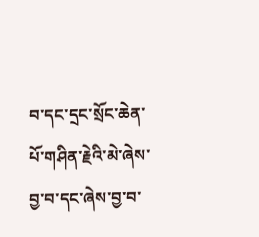བ་དང་དྲང་སྲོང་ཆེན་པོ་གཤིན་རྗེའི་མེ་ཞེས་བྱ་བ་དང་ཞེས་བྱ་བ་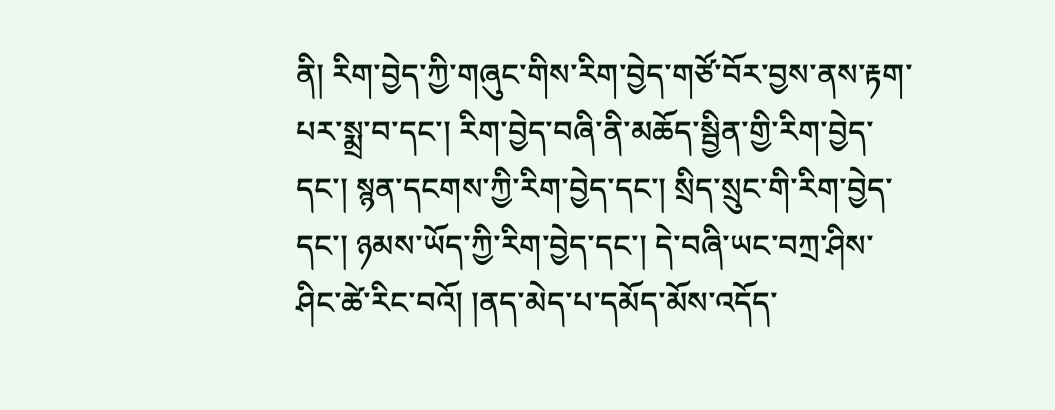ནི། རིག་བྱེད་ཀྱི་གཞུང་གིས་རིག་བྱེད་གཙོ་བོར་བྱས་ནས་རྟག་པར་སྨྲ་བ་དང་། རིག་བྱེད་བཞི་ནི་མཆོད་སྦྱིན་གྱི་རིག་བྱེད་དང་། སྙན་དངགས་ཀྱི་རིག་བྱེད་དང་། སྲིད་སྲུང་གི་རིག་བྱེད་དང་། ཉམས་ཡོད་ཀྱི་རིག་བྱེད་དང་། དེ་བཞི་ཡང་བཀྲ་ཤིས་ཤིང་ཚེ་རིང་བའོ། །ནད་མེད་པ་དམོད་མོས་འདོད་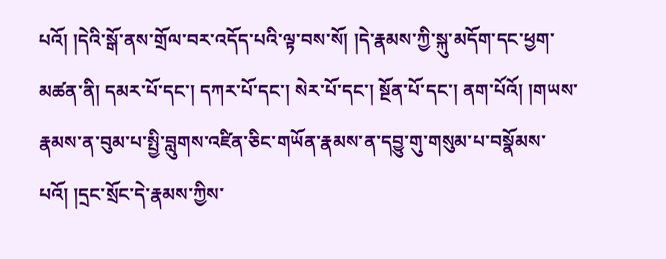པའོ། །དེའི་སྒོ་ནས་གྲོལ་བར་འདོད་པའི་ལྟ་བས་སོ། །དེ་རྣམས་ཀྱི་སྐུ་མདོག་དང་ཕྱག་མཚན་ནི། དམར་པོ་དང་། དཀར་པོ་དང་། སེར་པོ་དང་། སྔོན་པོ་དང་། ནག་པོའོ། །གཡས་རྣམས་ན་བུམ་པ་སྤྱི་བླུགས་འཛིན་ཅིང་གཡོན་རྣམས་ན་དབྱུ་གུ་གསུམ་པ་བསྣོམས་པའོ། །དྲང་སྲོང་དེ་རྣམས་ཀྱིས་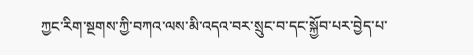ཀྱང་རིག་སྔགས་ཀྱི་བཀའ་ལས་མི་འདའ་བར་སྲུང་བ་དང་སྐྱོབ་པར་བྱེད་པ་